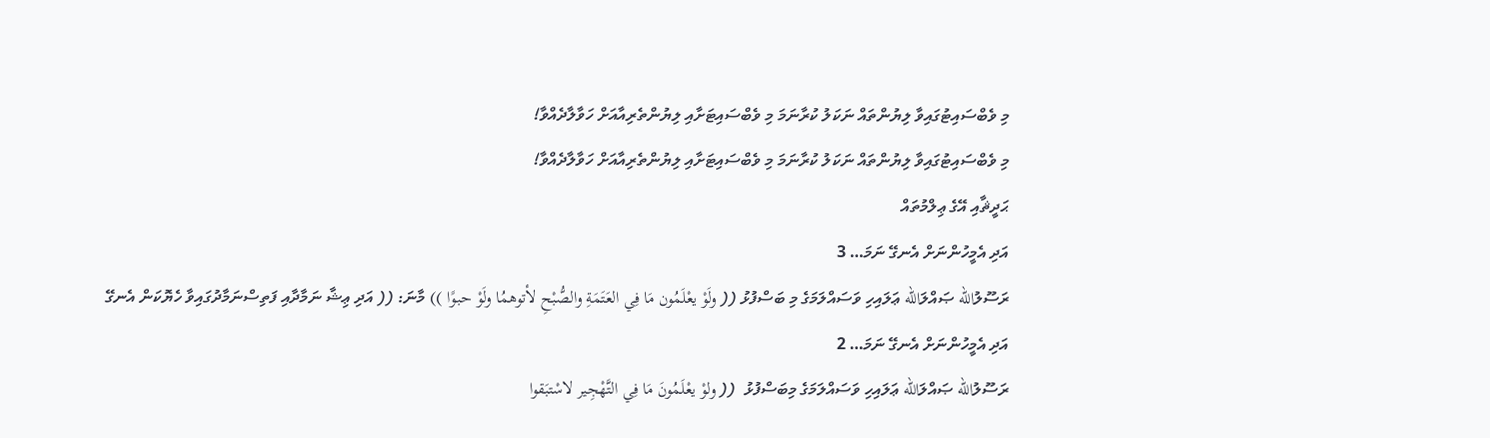މި ވެބްސައިޓުގައިވާ ލިޔުންތައް ނަކަލު ކުރާނަމަ މި ވެބްސައިޓަށާއި ލިޔުންތެރިއާއަށް ހަވާލާދެއްވާ!
މި ވެބްސައިޓުގައިވާ ލިޔުންތައް ނަކަލު ކުރާނަމަ މި ވެބްސައިޓަށާއި ލިޔުންތެރިއާއަށް ހަވާލާދެއްވާ!
ޙަދީޘާއި އޭގެ ޢިލްމުތައް
އަދި އެމީހުންނަށް އެނގޭ ނަމަ… 3
ރަސޫލުالله ޞައްލަالله ޢަލައިހި ވަސައްލަމަގެ މި ބަސްފުޅު (( ولَوْ يعْلَمُون مَا فِي العَتَمَةِ والصُّبْحِ لأتوهمُا ولَوْ حبوًا )) މާނަ: (( އަދި ޢިޝާ ނަމާދާއި ފަތިސްނަމާދުގައިވާ ހެޔޮކަން އެނގޭ
އަދި އެމީހުންނަށް އެނގޭ ނަމަ… 2
ރަސޫލުالله ޞައްލަالله ޢަލައިހި ވަސައްލަމަގެ މިބަސްފުޅު  (( ولوْ يعْلَمُونَ مَا فِي التَّهْجِير لاسْتبَقوا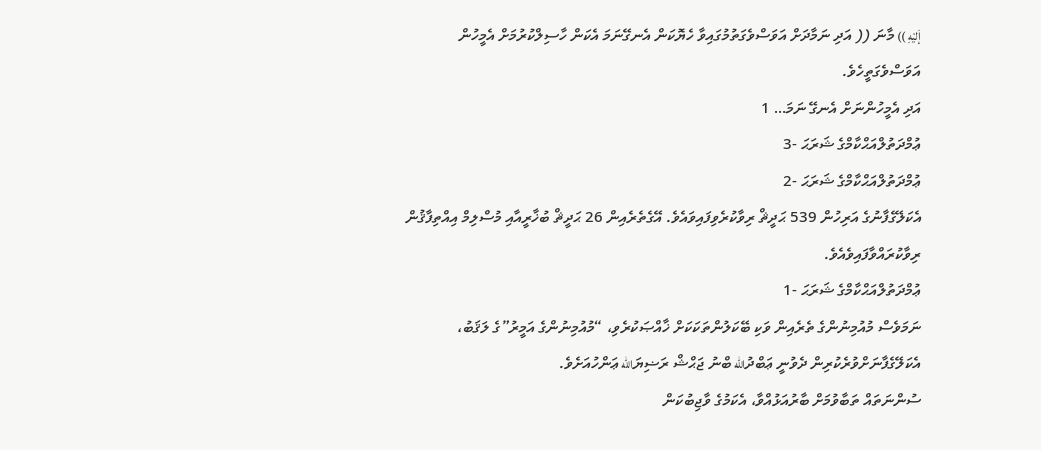إَليْهِ )) މާނަ (( އަދި ނަމާދަށް އަވަސްވެގަތުމުގައިވާ ހެޔޮކަން އެނގޭނަމަ އެކަން ހާސިލްކުރުމަށް އެމީހުން އަވަސްވެގަތީހެވެ.
އަދި އެމީހުންނަށް އެނގޭ ނަމަ… 1
ޢުމްދަތުލްއަޙްކާމްގެ ޝަރަޙަ -3
ޢުމްދަތުލްއަޙްކާމްގެ ޝަރަޙަ -2
އެކަލޭގެފާނުގެ އަރިހުން 539 ޙަދީޘް ރިވާކުރެވިފައިވައެވެ. އޭގެތެރެއިން 26 ޙަދީޘް ބުޚާރީއާއި މުސްލިމް އިއްތިފާޤުން ރިވާކުރައްވާފައިވެއެވެ.
ޢުމްދަތުލްއަޙްކާމްގެ ޝަރަޙަ -1
ނަމަވެސް މުއުމިނުންގެ ތެރެއިން ވަކި ބޭކަލުންތަކަކަށް ޚާއްޞަކުރެވި، “މުއުމިނުންގެ އަމީރު”ގެ ލަޤަބު، އެކަލޭގެފާނަށްވުރެކުރިން ދެވުނީ ޢަބްދުالله ބްނު ޖަޙްޝް ރަޟިޔަالله ޢަންހުއަށެވެ.
ސުންނަތައް ތަބާވުމަށް ބާރުއަޅުއްވާ، އެކަމުގެ ވާޖިބުކަން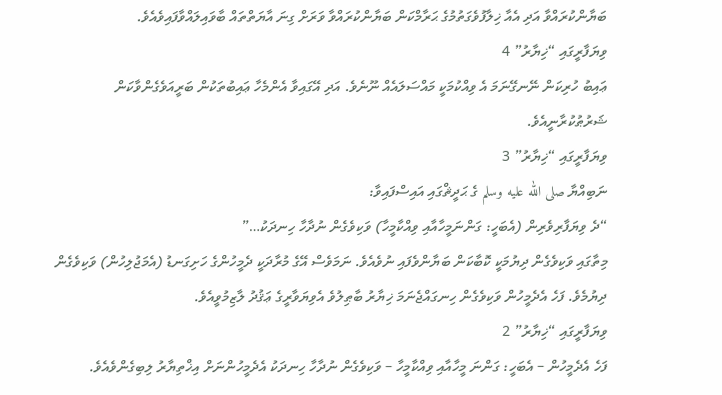ބަޔާންކުރައްވާ އަދި އެއާ ޚިލާފުވެގަތުމުގެ ޙަރާމްކަން ބަޔާންކުރައްވާ ވަރަށް ގިނަ އާޔަތްތައް ބާވައިލައްވާފައިވެއެވެ.
ވިޔަފާރީގައި “ޚިޔާރު” 4
ޢައިބު ހުރިކަން ނޭނގޭނަމަ އެ ވިއްކުމަކީ މައްސަލައެއް ނޫނެވެ. އަދި އޭގައިވާ އެންމެހާ ޢައިބުތަކުން ބަރީއަވެގެންވާކަން ޝަރުޠުކުރާނީއެވެ.
ވިޔަފާރީގައި “ޚިޔާރު” 3
ނަބިއްޔާ صلى الله عليه وسلم ގެ ޙަދީޘްގައި އައިސްފައިވާ:
“ދެ ވިޔަފާރިވެރިން (އެބަހީ: ގަންނަމީހާއާއި ވިއްކާމީހާ) ވަކިވެގެން ނުދާހާ ހިނދަކު…”
މިތާގައި ވަކިވެގެން ދިޔުމަކީ ކޮބާކަން ބަޔާންވެފައި ނުވެއެވެ. ނަމަވެސް އޭގެ މުރާދަކީ ދެމީހުންގެ ހަށިގަނޑު (އެމަޖުލިހުން) ވަކިވެގެން ދިޔުމެވެ. ފަހެ އެދެމީހުން ވަކިވެގެން ހިނގައްޖެނަމަ ޚިޔާރު ބާޠިލުވެ އެވިޔަވާރީގެ ޢަޤުދު ލާޒިމުވީއެވެ.
ވިޔަފާރީގައި “ޚިޔާރު” 2
ފަހެ އެދެމީހުން – އެބަހީ: ގަންނަ މީހާއާއި ވިއްކާމީހާ – ވަކިވެގެން ނުދާހާ ހިނދަކު އެދެމީހުންނަށް އިޚްތިޔާރު ލިބިގެންވެއެވެ.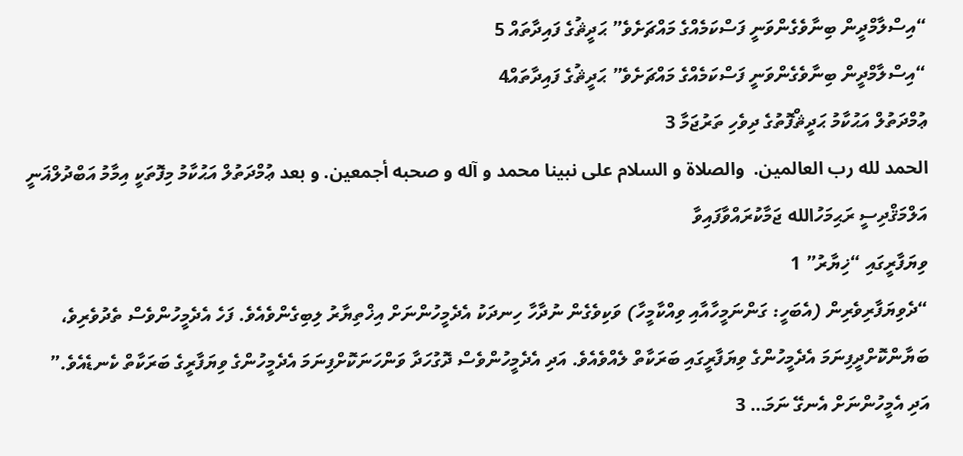“އިސްލާމްދީން ބިނާވެގެންވަނީ ފަސްކަމެއްގެ މައްޗަށެވެ” ޙަދީޘުގެ ފައިދާތައް 5
“އިސްލާމްދީން ބިނާވެގެންވަނީ ފަސްކަމެއްގެ މައްޗަށެވެ” ޙަދީޘުގެ ފައިދާތައް4
ޢުމްދަތުލް އަޙުކާމު ޙަދީޘްފޮތުގެ ދިވެހި ތަރުޖަމާ 3
الحمد لله رب العالمين.  والصلاة و السلام على نبينا محمد و آله و صحبه أجمعين. و بعد ޢުމްދަތުލް އަޙުކާމު މިފޮތަކީ އިމާމު އަބްދުލްޣަނީ އަލްމަޤްދިސީ ރަޙިމަހުالله ޖަމާކުރައްވާފައިވާ
ވިޔަފާރީގައި “ޚިޔާރު” 1
“ދެވިޔަފާރިވެރިން (އެބަހީ: ގަންނަމީހާއާއި ވިއްކާމީހާ) ވަކިވެގެން ނުދާހާ ހިނދަކު އެދެމީހުންނަށް އިޚްތިޔާރު ލިބިގެންވެއެވެ. ފަހެ އެދެމީހުންވެސް ތެދުވެރިވެ، ބަޔާންކޮށްދީފިނަމަ އެދެމީހުންގެ ވިޔަފާރީގައި ބަރަކާތް ލެއްވެއެވެ. އަދި އެދެމީހުންވެސް ދޮގުހަދާ ވަންހަނަކޮށްފިނަމަ އެދެމީހުންގެ ވިޔަފާރީގެ ބަރަކާތް ކެނޑެއެވެ.”
އަދި އެމީހުންނަށް އެނގޭ ނަމަ… 3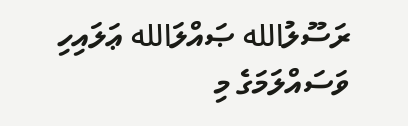ރަސޫލުالله ޞައްލަالله ޢަލައިހި ވަސައްލަމަގެ މި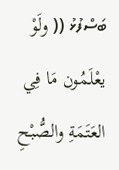ބަސްފުޅު (( ولَوْ يعْلَمُون مَا فِي العَتَمَةِ والصُّبْحِ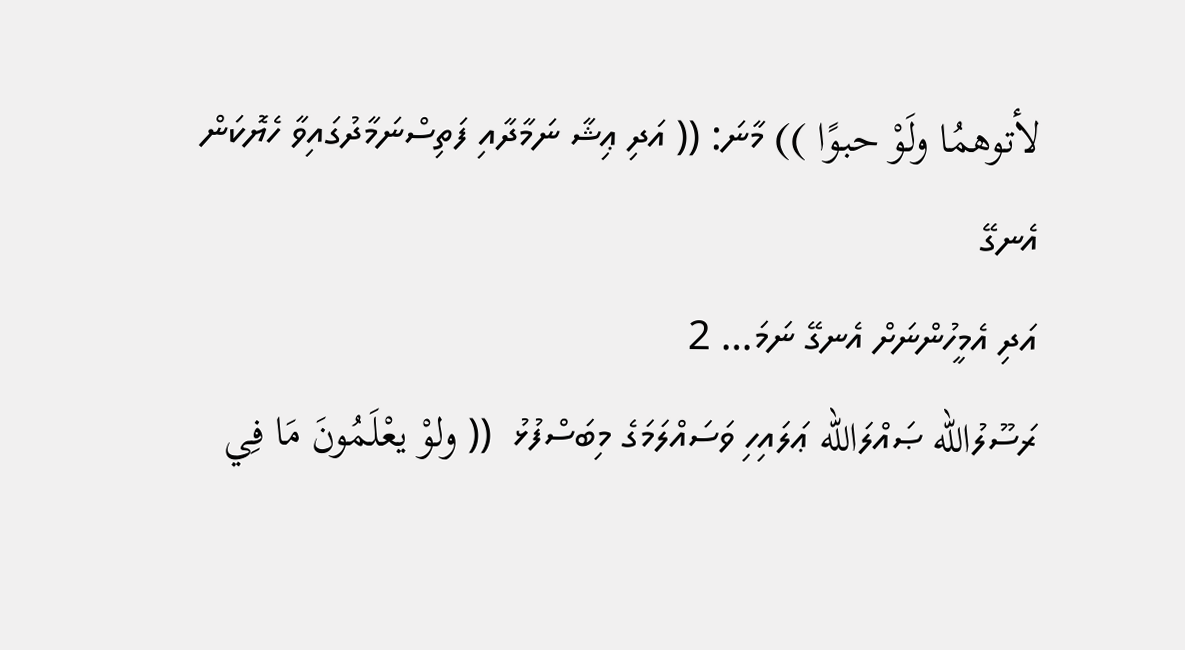لأتوهمُا ولَوْ حبوًا )) މާނަ: (( އަދި ޢިޝާ ނަމާދާއި ފަތިސްނަމާދުގައިވާ ހެޔޮކަން އެނގޭ
އަދި އެމީހުންނަށް އެނގޭ ނަމަ… 2
ރަސޫލުالله ޞައްލަالله ޢަލައިހި ވަސައްލަމަގެ މިބަސްފުޅު  (( ولوْ يعْلَمُونَ مَا فِي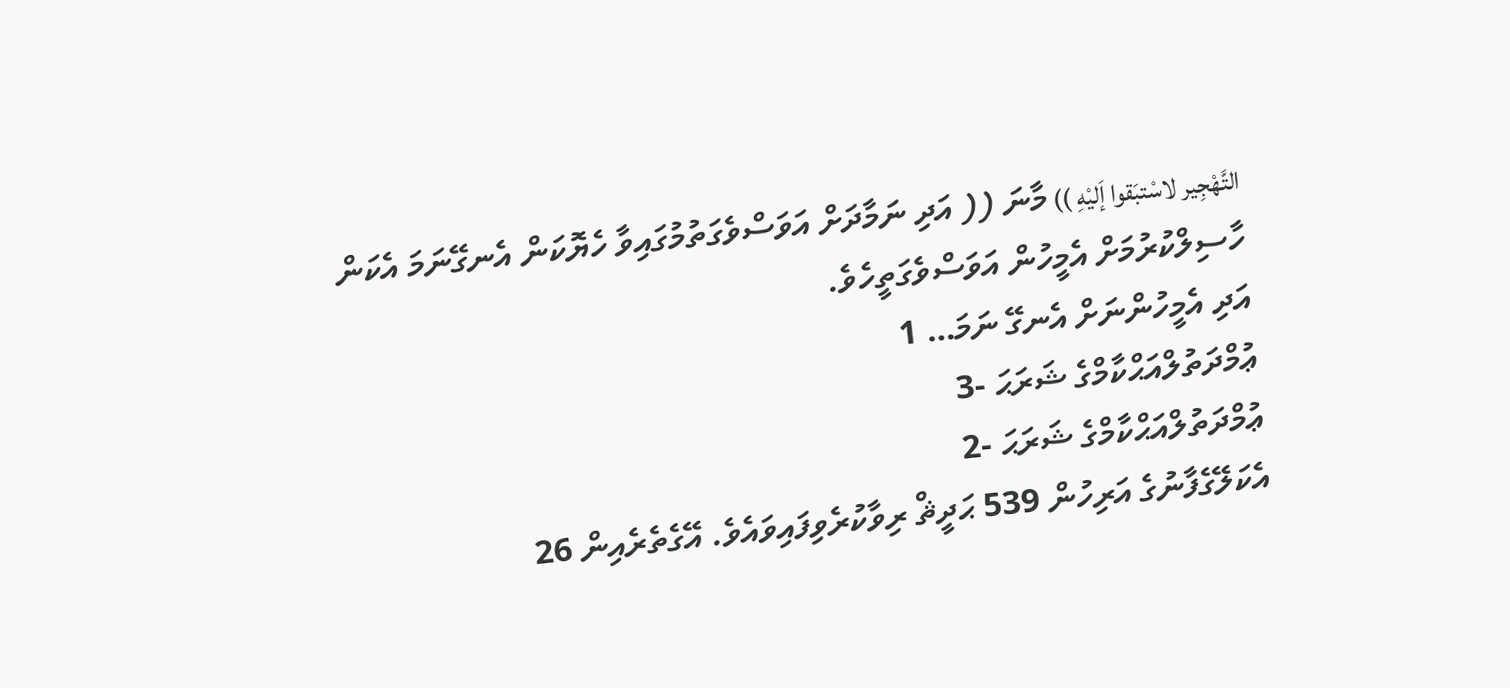التَّهْجِير لاسْتبَقوا إَليْهِ )) މާނަ (( އަދި ނަމާދަށް އަވަސްވެގަތުމުގައިވާ ހެޔޮކަން އެނގޭނަމަ އެކަން ހާސިލްކުރުމަށް އެމީހުން އަވަސްވެގަތީހެވެ.
އަދި އެމީހުންނަށް އެނގޭ ނަމަ… 1
ޢުމްދަތުލްއަޙްކާމްގެ ޝަރަޙަ -3
ޢުމްދަތުލްއަޙްކާމްގެ ޝަރަޙަ -2
އެކަލޭގެފާނުގެ އަރިހުން 539 ޙަދީޘް ރިވާކުރެވިފައިވައެވެ. އޭގެތެރެއިން 26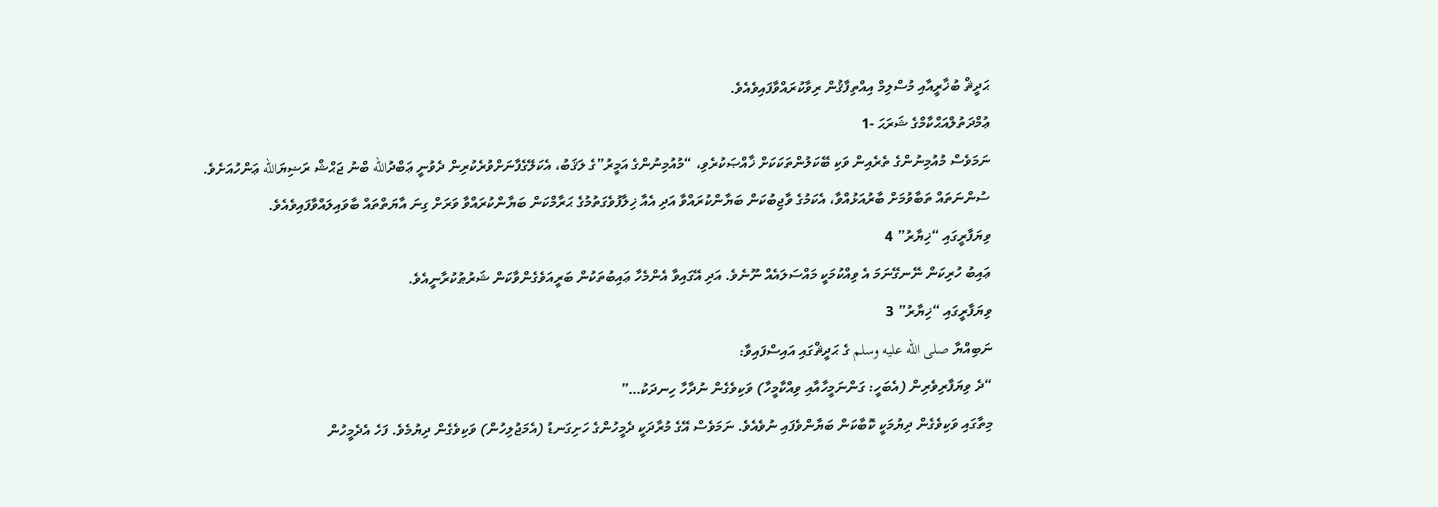ޙަދީޘް ބުޚާރީއާއި މުސްލިމް އިއްތިފާޤުން ރިވާކުރައްވާފައިވެއެވެ.
ޢުމްދަތުލްއަޙްކާމްގެ ޝަރަޙަ -1
ނަމަވެސް މުއުމިނުންގެ ތެރެއިން ވަކި ބޭކަލުންތަކަކަށް ޚާއްޞަކުރެވި، “މުއުމިނުންގެ އަމީރު”ގެ ލަޤަބު، އެކަލޭގެފާނަށްވުރެކުރިން ދެވުނީ ޢަބްދުالله ބްނު ޖަޙްޝް ރަޟިޔަالله ޢަންހުއަށެވެ.
ސުންނަތައް ތަބާވުމަށް ބާރުއަޅުއްވާ، އެކަމުގެ ވާޖިބުކަން ބަޔާންކުރައްވާ އަދި އެއާ ޚިލާފުވެގަތުމުގެ ޙަރާމްކަން ބަޔާންކުރައްވާ ވަރަށް ގިނަ އާޔަތްތައް ބާވައިލައްވާފައިވެއެވެ.
ވިޔަފާރީގައި “ޚިޔާރު” 4
ޢައިބު ހުރިކަން ނޭނގޭނަމަ އެ ވިއްކުމަކީ މައްސަލައެއް ނޫނެވެ. އަދި އޭގައިވާ އެންމެހާ ޢައިބުތަކުން ބަރީއަވެގެންވާކަން ޝަރުޠުކުރާނީއެވެ.
ވިޔަފާރީގައި “ޚިޔާރު” 3
ނަބިއްޔާ صلى الله عليه وسلم ގެ ޙަދީޘްގައި އައިސްފައިވާ:
“ދެ ވިޔަފާރިވެރިން (އެބަހީ: ގަންނަމީހާއާއި ވިއްކާމީހާ) ވަކިވެގެން ނުދާހާ ހިނދަކު…”
މިތާގައި ވަކިވެގެން ދިޔުމަކީ ކޮބާކަން ބަޔާންވެފައި ނުވެއެވެ. ނަމަވެސް އޭގެ މުރާދަކީ ދެމީހުންގެ ހަށިގަނޑު (އެމަޖުލިހުން) ވަކިވެގެން ދިޔުމެވެ. ފަހެ އެދެމީހުން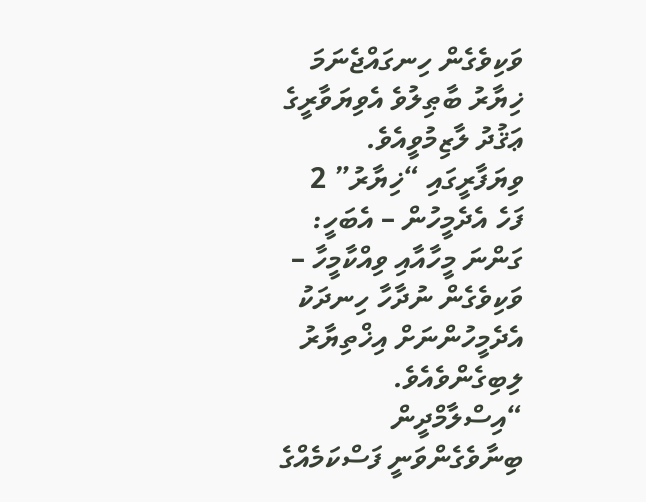ވަކިވެގެން ހިނގައްޖެނަމަ ޚިޔާރު ބާޠިލުވެ އެވިޔަވާރީގެ ޢަޤުދު ލާޒިމުވީއެވެ.
ވިޔަފާރީގައި “ޚިޔާރު” 2
ފަހެ އެދެމީހުން – އެބަހީ: ގަންނަ މީހާއާއި ވިއްކާމީހާ – ވަކިވެގެން ނުދާހާ ހިނދަކު އެދެމީހުންނަށް އިޚްތިޔާރު ލިބިގެންވެއެވެ.
“އިސްލާމްދީން ބިނާވެގެންވަނީ ފަސްކަމެއްގެ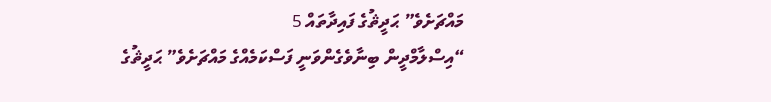މައްޗަށެވެ” ޙަދީޘުގެ ފައިދާތައް 5
“އިސްލާމްދީން ބިނާވެގެންވަނީ ފަސްކަމެއްގެ މައްޗަށެވެ” ޙަދީޘުގެ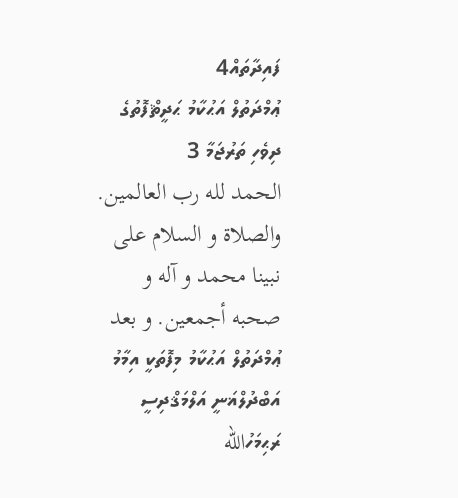ފައިދާތައް4
ޢުމްދަތުލް އަޙުކާމު ޙަދީޘްފޮތުގެ ދިވެހި ތަރުޖަމާ 3
الحمد لله رب العالمين.  والصلاة و السلام على نبينا محمد و آله و صحبه أجمعين. و بعد ޢުމްދަތުލް އަޙުކާމު މިފޮތަކީ އިމާމު އަބްދުލްޣަނީ އަލްމަޤްދިސީ ރަޙިމަހުالله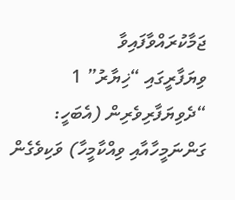ޖަމާކުރައްވާފައިވާ
ވިޔަފާރީގައި “ޚިޔާރު” 1
“ދެވިޔަފާރިވެރިން (އެބަހީ: ގަންނަމީހާއާއި ވިއްކާމީހާ) ވަކިވެގެން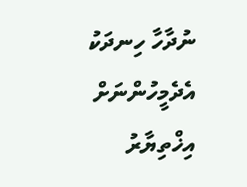ނުދާހާ ހިނދަކު އެދެމީހުންނަށް އިޚްތިޔާރު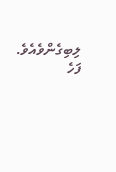ލިބިގެންވެއެވެ. ފަހެ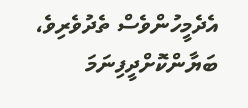އެދެމީހުންވެސް ތެދުވެރިވެ، ބަޔާންކޮށްދީފިނަމަ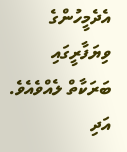އެދެމީހުންގެ ވިޔަފާރީގައި ބަރަކާތް ލެއްވެއެވެ. އަދި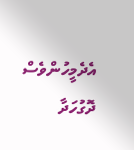އެދެމީހުންވެސް ދޮގުހަދާ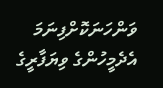ވަންހަނަކޮށްފިނަމަ އެދެމީހުންގެ ވިޔަފާރީގެ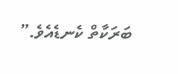ބަރަކާތް ކެނޑެއެވެ.”